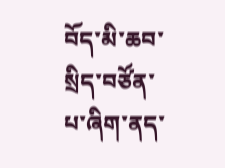བོད་མི་ཆབ་སྲིད་བཙོན་པ་ཞིག་ནད་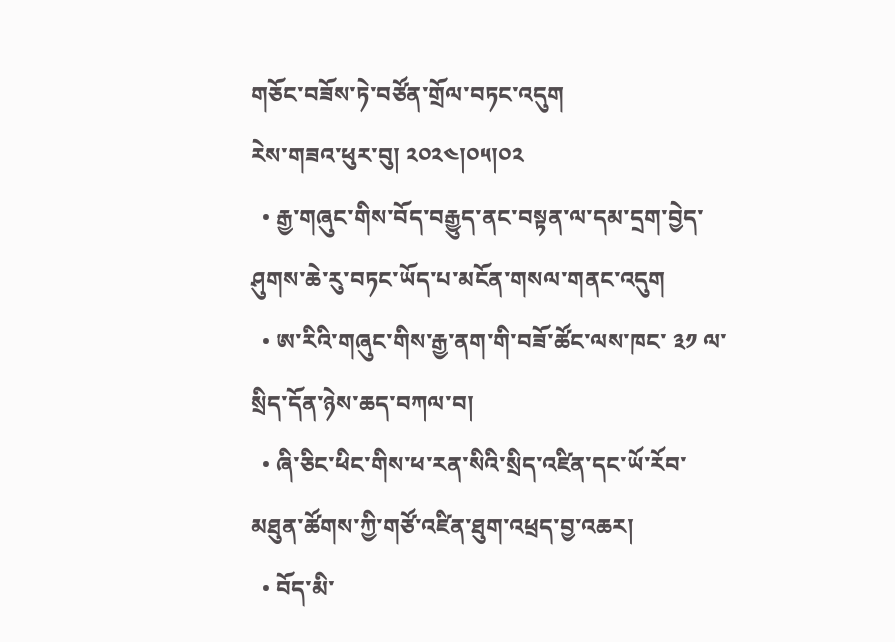གཅོང་བཟོས་ཏེ་བཙོན་གྲོལ་བཏང་འདུག
རེས་གཟའ་ཕུར་བུ། ༢༠༢༤།༠༥།༠༢
  • རྒྱ་གཞུང་གིས་བོད་བརྒྱུད་ནང་བསྟན་ལ་དམ་དྲག་བྱེད་ཤུགས་ཆེ་རུ་བཏང་ཡོད་པ་མངོན་གསལ་གནང་འདུག
  • ཨ་རིའི་གཞུང་གིས་རྒྱ་ནག་གི་བཟོ་ཚོང་ལས་ཁང་ ༣༡ ལ་སྲིད་དོན་ཉེས་ཆད་བཀལ་བ།
  • ཞི་ཅིང་ཕིང་གིས་ཕ་རན་སིའི་སྲིད་འཛིན་དང་ཡོ་རོབ་མཐུན་ཚོགས་ཀྱི་གཙོ་འཛིན་ཐུག་འཕྲད་བྱ་འཆར།
  • བོད་མི་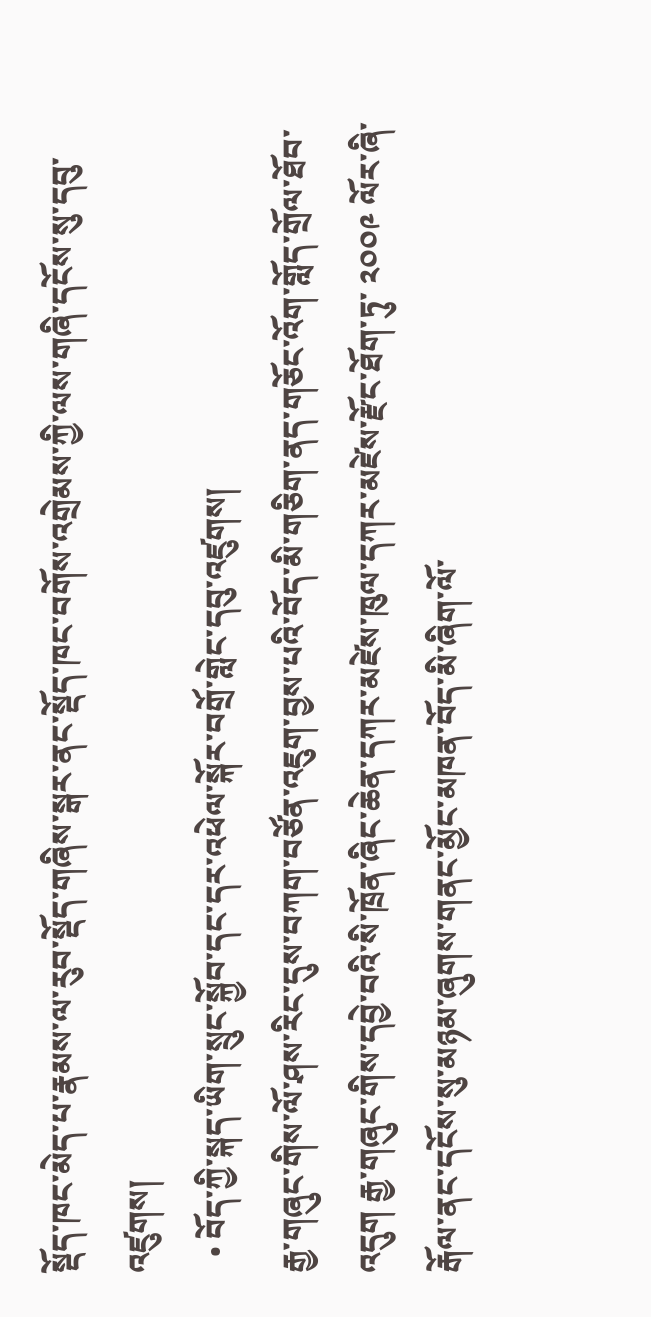སྡོད་ཁང་མེད་པ་རྣམས་ལ་རུབ་སྡོད་གཞིས་སྒར་ནང་སྡོད་ཁང་བགོས་འགྲེམས་ཀྱི་ལས་གཞི་དངོས་སུ་དབུ་འཛུགས།
  • བོད་ཀྱི་སྐད་ཡིག་སྲུང་སྐྱོབ་དང་དར་འཕེལ་སྐོར་བགྲོ་གླེང་དབུ་འཛུགས།
རྒྱ་གཞུང་གིས་ལོ་ཤས་རིང་དུས་བཀག་བཙོན་འཇུག་བྱས་པའི་བོད་མི་གཅིག་ནད་གཅོང་འོག་གློད་གྲོལ་ཐོབ་འདུག རྒྱ་གཞུང་གིས་དབྱེ་བའི་སི་ཁྲོན་ཞིང་ཆེན་དཀར་མཛེས་ཁུལ་དཀར་མཛེས་རྫོང་ཐོག་ཏུ་ ༢༠༠༩ ལོར་ཞི་རྒོལ་ནང་དངོས་སུ་མཉམ་ཞུགས་གནང་མྱོང་མཁན་བོད་མི་ཞིག་ལོ་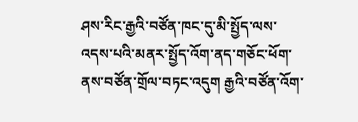ཤས་རིང་རྒྱའི་བཙོན་ཁང་དུ་མི་སྤྱོད་ལས་འདས་པའི་མནར་སྤྱོད་འོག་ནད་གཅོང་ཕོག་ནས་བཙོན་གྲོལ་བཏང་འདུག རྒྱའི་བཙོན་འོག་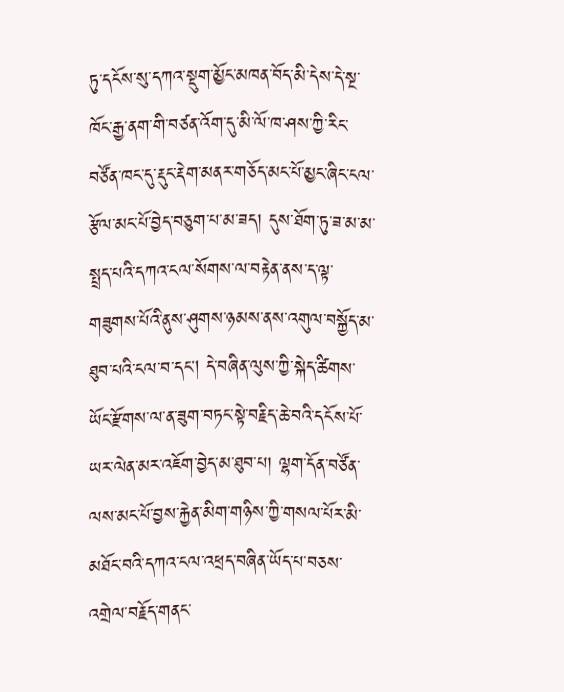ཏུ་དངོས་སུ་དཀའ་སྡུག་མྱོང་མཁན་བོད་མི་དེས་དེ་སྔ་ཁོང་རྒྱ་ནག་གི་བཙན་འོག་དུ་མི་ལོ་ཁ་ཤས་ཀྱི་རིང་བཙོན་ཁང་དུ་རྡུང་རྡེག་མནར་གཅོད་མང་པོ་མྱང་ཞིང་ངལ་རྩོལ་མང་པོ་བྱེད་བཅུག་པ་མ་ཟད། དུས་ཐོག་ཏུ་ཟ་མ་མ་སྤྲད་པའི་དཀའ་ངལ་སོགས་ལ་བརྟེན་ནས་ད་ལྟ་གཟུགས་པོའི་ནུས་ཤུགས་ཉམས་ནས་འགུལ་བསྐྱོད་མ་ཐུབ་པའི་ངལ་བ་དང། དེ་བཞིན་ལུས་ཀྱི་སྐེད་ཚིགས་ཡོང་རྫོགས་ལ་ན་ཟུག་བཏང་སྟེ་བརྗིད་ཆེ་བའི་དངོས་པོ་ཡར་ལེན་མར་འཇོག་བྱེད་མ་ཐུབ་པ། ལྷག་དོན་བཙོན་ལས་མང་པོ་བྱས་རྐྱེན་མིག་གཉིས་ཀྱི་གསལ་པོར་མི་མཐོང་བའི་དཀའ་ངལ་འཕྲད་བཞིན་ཡོད་པ་བཅས་འགྲེལ་བརྗོད་གནང་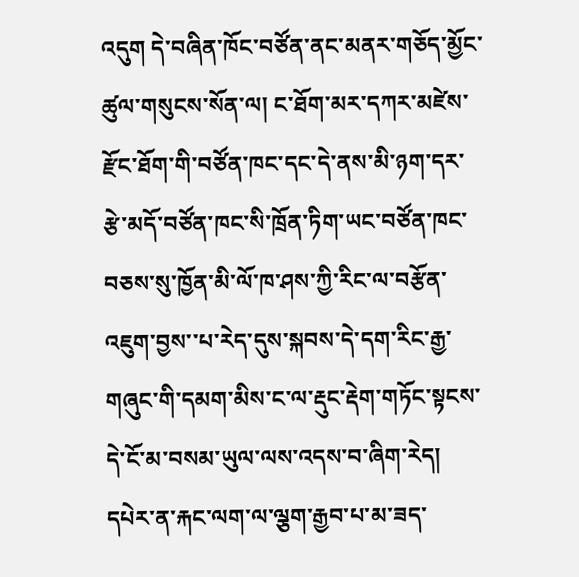འདུག དེ་བཞིན་ཁོང་བཙོན་ནང་མནར་གཅོད་མྱོང་ཚུལ་གསུངས་སོན་ལ། ང་ཐོག་མར་དཀར་མཛེས་རྫོང་ཐོག་གི་བཙོན་ཁང་དང་དེ་ནས་མི་ཉག་དར་རྩེ་མདོ་བཙོན་ཁང་སི་ཁྲོན་ཏིག་ཡང་བཙོན་ཁང་བཅས་སུ་ཁྱོན་མི་ལོ་ཁ་ཤས་ཀྱི་རིང་ལ་བརྩོན་འཇུག་བྱས་་པ་རེད་དུས་སྐབས་དེ་དག་རིང་རྒྱ་གཞུང་གི་དམག་མིས་ང་ལ་རྡུང་རྡེག་གཏོང་སྟངས་དེ་ངོ་མ་བསམ་ཡུལ་ལས་འདས་བ་ཞིག་རེད། དཔེར་ན་རྐང་ལག་ལ་ལྕག་རྒྱབ་པ་མ་ཟད་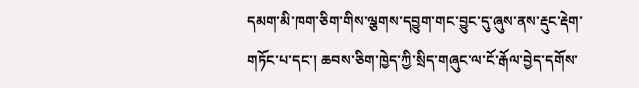དམག་མི་ཁག་ཅིག་གིས་ལྕགས་དབྱུག་གང་བྱུང་དུ་ཞུས་ནས་རྡུང་རྡེག་གཏོང་པ་དང་། ཆབས་ཅིག་ཁྱེད་ཀྱི་སྲིད་གཞུང་ལ་ངོ་རྒོལ་བྱེད་དགོས་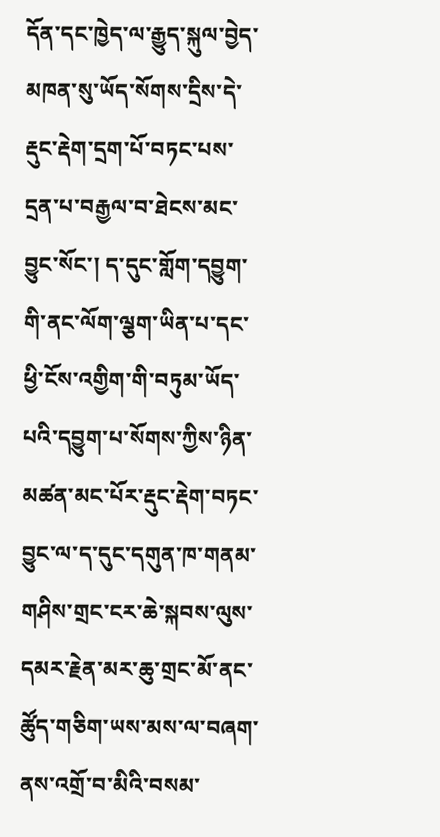དོན་དང་ཁྱེད་ལ་རྒྱུད་སྐུལ་བྱེད་མཁན་སུ་ཡོད་སོགས་དྲིས་དེ་རྡུང་རྡེག་དྲག་པོ་བཏང་པས་དྲན་པ་བརྒྱལ་བ་ཐེངས་མང་བྱུང་སོང་། ད་དུང་གློག་དབྱུག་གི་ནང་ལོག་ལྕག་ཡིན་པ་དང་ཕྱི་ངོས་འགྱིག་གི་བཏུམ་ཡོད་པའི་དབྱུག་པ་སོགས་ཀྱིས་ཉིན་མཚན་མང་པོར་རྡུང་རྡེག་བཏང་བྱུང་ལ་ད་དུང་དགུན་ཁ་གནམ་གཤིས་གྲང་ངར་ཆེ་སྐབས་ལུས་དམར་རྗེན་མར་ཆུ་གྲང་མོ་ནང་ཚོུད་གཅིག་ཡས་མས་ལ་བཞག་ནས་འགྲོ་བ་མིའི་བསམ་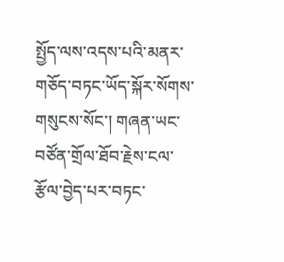སྤྱོད་ལས་འདས་པའི་མནར་གཅོད་བཏང་ཡོད་སྐོར་སོགས་གསུངས་སོང་། གཞན་ཡང་བཙོན་གྲོལ་ཐོབ་རྗེས་ངལ་རྩོལ་བྱེད་པར་བཏང་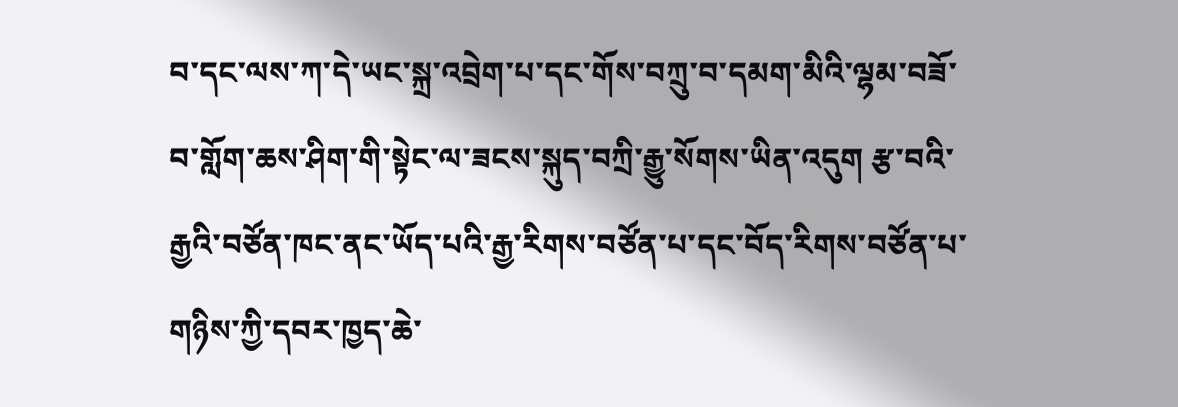བ་དང་ལས་ཀ་དེ་ཡང་སྐྲ་འབྲེག་པ་དང་གོས་བཀྲུ་བ་དམག་མིའི་ལྷམ་བཟོ་བ་གློག་ཆས་ཤིག་གི་སྟེང་ལ་ཟངས་སྐུད་བཀྲི་རྒྱུ་སོགས་ཡིན་འདུག རྩ་བའི་རྒྱའི་བཙོན་ཁང་ནང་ཡོད་པའི་རྒྱ་རིགས་བཙོན་པ་དང་བོད་རིགས་བཙོན་པ་གཉིས་ཀྱི་དབར་ཁྱད་ཆེ་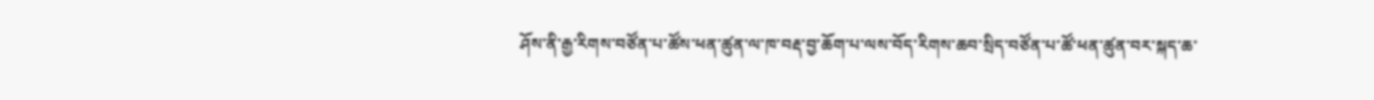ཤོས་ནི་རྒྱ་རིགས་བཙོན་པ་ཚོས་ཕན་ཚུན་ལ་ཁ་བརྡ་བྱ་ཆོག་པ་ལས་བོད་རིགས་ཆབ་སྲིད་བཙོན་པ་ཚོ་ཕན་ཚུན་བར་སྐད་ཆ་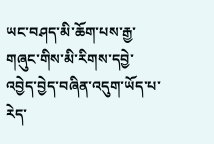ཡང་བཤད་མི་ཆོག་པས་རྒྱ་གཞུང་གིས་མི་རིགས་དབྱེ་འབྱེད་བྱེད་བཞིན་འདུག་ཡོད་པ་རེད་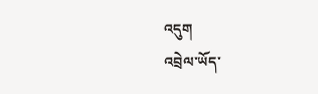འདུག
འབྲེལ་ཡོད་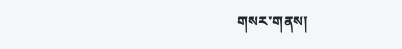གསར་གནས།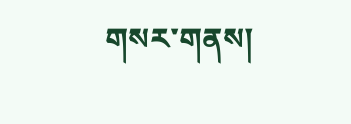གསར་གནས།